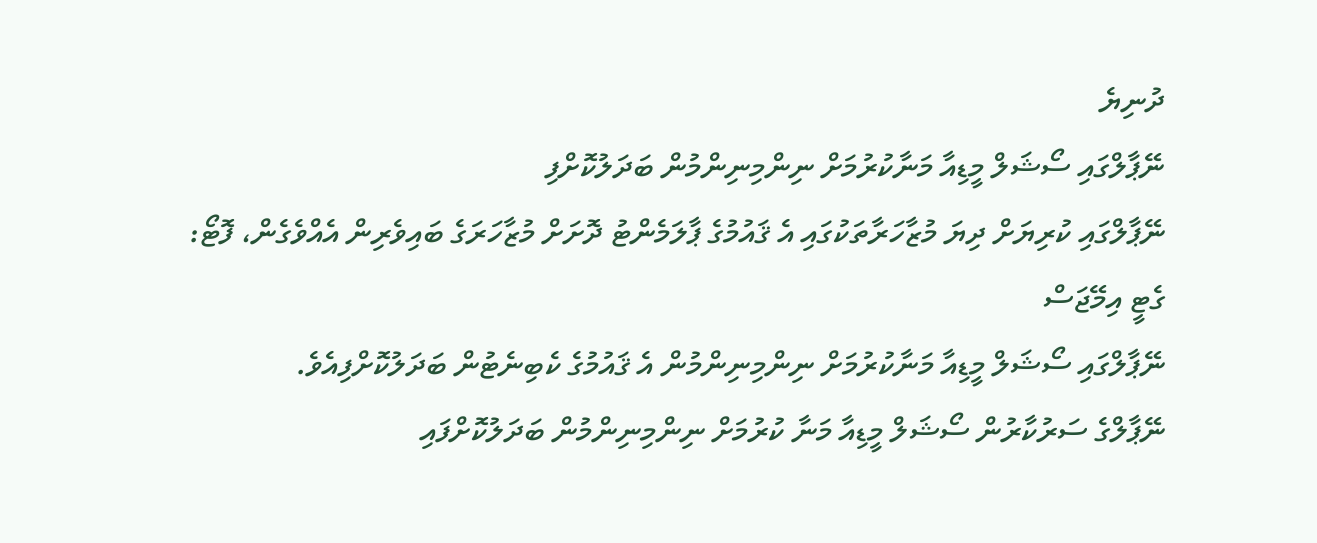ދުނިޔެ
ނޭޕާލްގައި ސޯޝަލް މީޑިއާ މަނާކުރުމަށް ނިންމިނިންމުން ބަދަލުކޮށްފި
ނޭޕާލްގައި ކުރިޔަށް ދިޔަ މުޒާހަރާތަކުގައި އެ ޤައުމުގެ ޕާލަމެންޓު ދޮށަށް މުޒާހަރަގެ ބައިވެރިން އެއްވެގެން، ފޮޓޯ: ގެޓީ އިމޭޖަސް
ނޭޕާލްގައި ސޯޝަލް މީޑިއާ މަނާކުރުމަށް ނިންމިނިންމުން އެ ޤައުމުގެ ކެބިނެޓުން ބަދަލުކޮށްފިއެވެ.
ނޭޕާލްގެ ސަރުކާރުން ސޯޝަލް މީޑިއާ މަނާ ކުރުމަށް ނިންމިނިންމުން ބަދަލުކޮށްފައި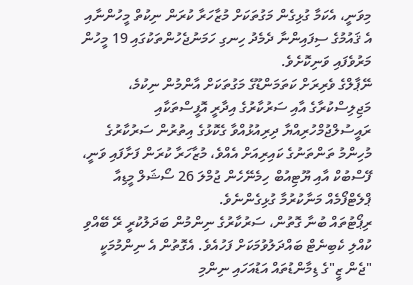މިވަނީ، އެކަމާ ގުޅިގެން މަގުތަކަށް މުޒާހަރާ ކުރަން ނިކުތް މީހުންނާއި އެ ޤައުމުގެ ސިފައިންނާ ދެމެދު ހިނގި ހަމަނުޖެހުންތަކުގައި 19 މީހުން މަރުވެފައި ވަނިކޮށެވެ.
ނޭޕާލްގެ ވެރިރަށް ކަތަމަންޑޫގެ މަގުތަކަށް އާންމުން ނިކުމެ، މަޖިލިސްކުރާގެ އާއި ސަރުކާރުގެ އިދާރީ އޮފީސްތަކާއި ރައީސުލްޖުމްހުރިއްޔާ ދިރިއުޅުއްވާ ގެކޮޅުގެ އިތުރުން ސަރުކާރުގެ މުހިންމު ތަންތަނުގެ ކައިރިއަށް އެއްވެ، މުޒާހަރާ ކުރަން ފަށާފައި ވަނީ، ފޭސްބުކް އާއި ޔޫޓިއުބް ހިމެނޭހެން ޖުމްލަ 26 ސޯޝަލް މީޑިއާ ޕްލެޓްފޯމެއް މަނާކުރުމާ ގުޅިގެންނެވެ.
ރިޕޯޓުތައް ބުނާ ގޮތުން، ސަރުކާރުގެ ނިންމުން ބަދަލުކުރީ ރޭ ބޭއްވި ކުއްލި ކެބިނެޓް ބައްދަލުވުމަކަށް ފަހުއެވެ. އެގޮތުން އެ ނިންމުމަކީ "ޖެން ޒީ"ގެ ޑިމާންޑުތައް އަޑުއަހައި ނިންމި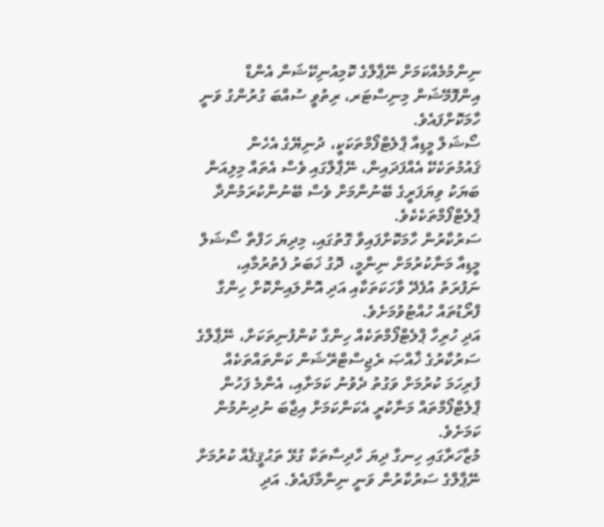ނިންމުމެއްކަމަށް ނޭޕާލްގެ ކޮމިއުނިކޭޝަން އެންޑް އިންފޮމޭޝަން މިނިސްޓަރ، ރިތުވީ ސުއްބަ ގުރުންގު ވަނީ ހާމަކޮށްފައެވެ.
ސޯޝަލް މީޑިއާ ޕްލެޓްފޯމްތަކަކީ، ދުނިޔޭގެ އެހެން ޤައުމުތަކެކޭ އެއްފަދައިން، ނޭޕާލްގައި ވެސް އެތައް މިލިއަން ބަޔަކު ވިޔަފަރީގެ ބޭނުންމަށް ވެސް ބޭނުންކުރަމުންދާ ޕްލެޓްފޯމްތަކެކެވެ.
ސަރުކާރުން ހާމަކޮށްފައިވާ ގޮތުގައި، މިދިޔަ ހަފްތާ ސޯޝަލް މީޑިއާ މަނާކުރުމަށް ނިންމީ، ދޮގު ޚަބަރު ފެތުރުމާއި، ނަފުރަތު އުފެދޭ ވާހަކަތަކާއި އަދި އޮންލައިންކޮށް ހިންގާ ފްރޯޑުތައް ހުއްޓުވުމަށެވެ.
އަދި ހުރިހާ ޕްލެޓްފޯމްތަކެއް ހިންގާ ކުންފުނިތަކަށް، ނޭޕާލްގެ ސަރުކާރުގެ ޚާއްޞަ ރެޖިސްޓްރޭޝަން ކަންތައްތަކެއް ފުރިހަމަ ކުރުމަށް ވަގުތު ދެވުނު ކަމަށާއި، އެންމެ ފަހުން ޕްލެޓްފޯމްތައް މަނާކުރީ އެކަންކަމަށް އިޖާބަ ނުދިނުމުން ކަމަށެވެ.
މުޒާހަރާގައި ހިނގާ ދިޔަ ހާދިސާތަކާ ގުޅޭ ތަޙުޤީޤެއް ކުރުމަށް ނޭޕާލްގެ ސަރުކާރުން ވަނީ ނިންމާފައެވެ. އަދި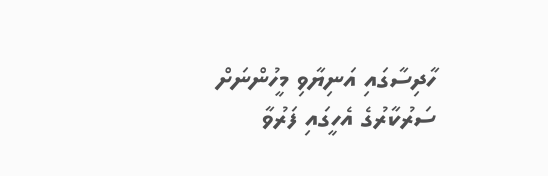ހާދިސާގައި އަނިޔާވި މީހުންނަށް ސަރުކާރުގެ އެހީގައި ފަރުވާ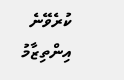ކުރެވޭނެ އިންތިޒާމު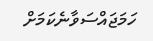ހަމަޖައްސަވާނެކަމަށް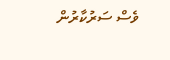ވެސް ސަރުކާރުން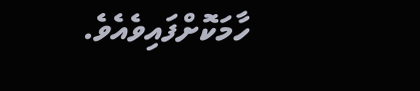ހާމަކޮށްފައިވެއެވެ.